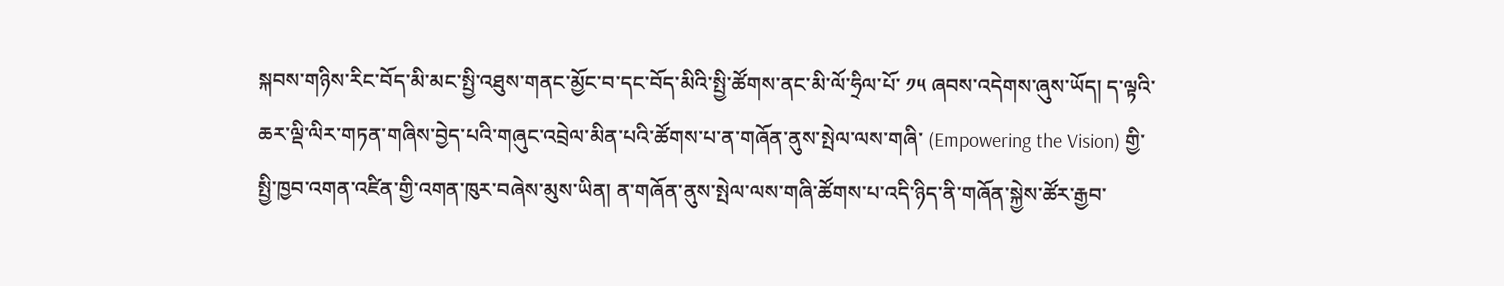སྐབས་གཉིས་རིང་བོད་མི་མང་སྤྱི་འཐུས་གནང་མྱོང་བ་དང་བོད་མིའི་སྤྱི་ཚོགས་ནང་མི་ལོ་ཧྲིལ་པོ་ ༡༥ ཞབས་འདེགས་ཞུས་ཡོད། ད་ལྟའི་ཆར་ལྡི་ལིར་གཏན་གཞིས་བྱེད་པའི་གཞུང་འབྲེལ་མིན་པའི་ཚོགས་པ་ན་གཞོན་ནུས་སྤེལ་ལས་གཞི་ (Empowering the Vision) གྱི་སྤྱི་ཁྱབ་འགན་འཛིན་གྱི་འགན་ཁུར་བཞེས་མུས་ཡིན། ན་གཞོན་ནུས་སྤེལ་ལས་གཞི་ཚོགས་པ་འདི་ཉིད་ནི་གཞོན་སྐྱེས་ཚོར་རྒྱབ་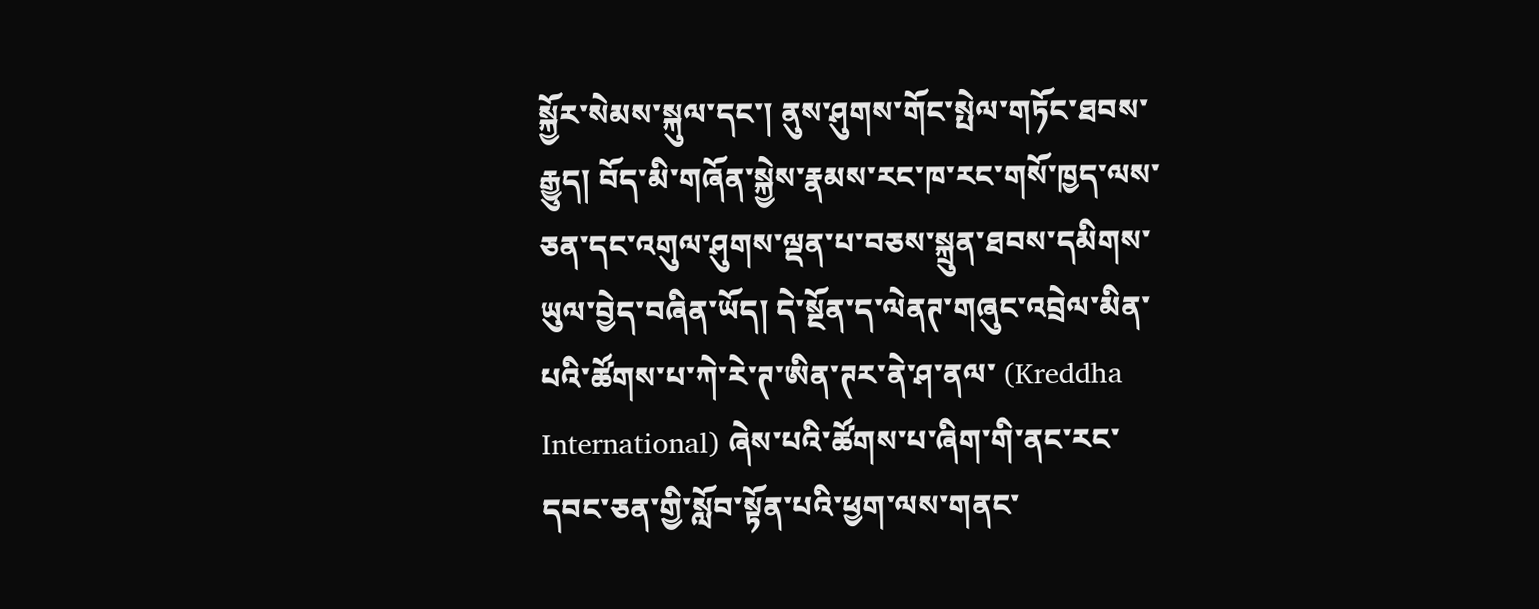སྐྱོར་སེམས་སྐུལ་དང་། ནུས་ཤུགས་གོང་སྤེལ་གཏོང་ཐབས་རྒྱུད། བོད་མི་གཞོན་སྐྱེས་རྣམས་རང་ཁ་རང་གསོ་ཁྱད་ལས་ཅན་དང་འགུལ་ཤུགས་ལྡན་པ་བཅས་སྐྲུན་ཐབས་དམིགས་ཡུལ་བྱེད་བཞིན་ཡོད། དེ་སྔོན་ད་ལེནཊ་གཞུང་འབྲེལ་མིན་པའི་ཚོགས་པ་ཀེ་རེ་ཊ་ཨིན་ཊར་ནེ་ཤ་ནལ་ (Kreddha International) ཞེས་པའི་ཚོགས་པ་ཞིག་གི་ནང་རང་དབང་ཅན་གྱི་སློབ་སྟོན་པའི་ཕྱག་ལས་གནང་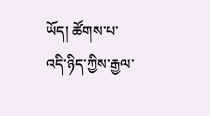ཡོད། ཚོགས་པ་འདི་ཉིད་ཀྱིས་རྒྱལ་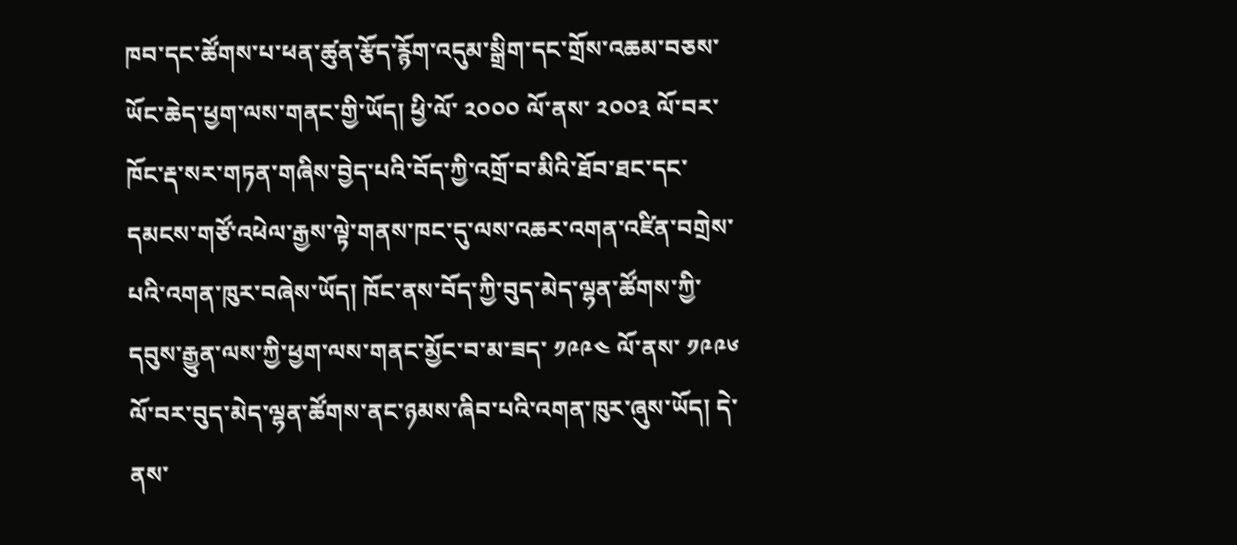ཁབ་དང་ཚོགས་པ་ཕན་ཚུན་རྩོད་རྙོག་འདུམ་སྒྲིག་དང་གྲོས་འཆམ་བཅས་ཡོང་ཆེད་ཕྱག་ལས་གནང་གྱི་ཡོད། ཕྱི་ལོ་ ༢༠༠༠ ལོ་ནས་ ༢༠༠༣ ལོ་བར་ཁོང་རྡ་སར་གཏན་གཞིས་བྱེད་པའི་བོད་ཀྱི་འགྲོ་བ་མིའི་ཐོབ་ཐང་དང་དམངས་གཙོ་འཕེལ་རྒྱས་ལྟེ་གནས་ཁང་དུ་ལས་འཆར་འགན་འཛིན་བགྲེས་པའི་འགན་ཁུར་བཞེས་ཡོད། ཁོང་ནས་བོད་ཀྱི་བུད་མེད་ལྷན་ཚོགས་ཀྱི་དབུས་རྒྱུན་ལས་ཀྱི་ཕྱག་ལས་གནང་མྱོང་བ་མ་ཟད་ ༡༩༩༤ ལོ་ནས་ ༡༩༩༦ ལོ་བར་བུད་མེད་ལྷན་ཚོགས་ནང་ཉམས་ཞིབ་པའི་འགན་ཁུར་ཞུས་ཡོད། དེ་ནས་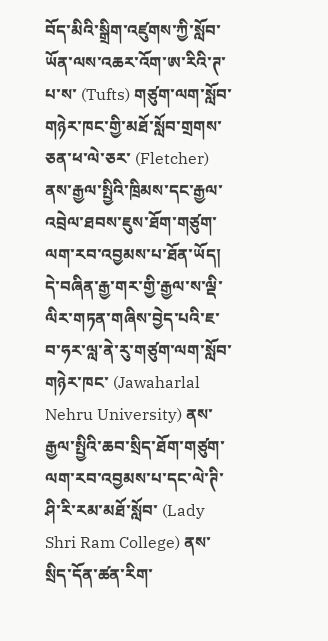བོད་མིའི་སྒྲིག་འཛུགས་ཀྱི་སློབ་ཡོན་ལས་འཆར་འོག་ཨ་རིའི་ཊ་པ་ས་ (Tufts) གཙུག་ལག་སློབ་གཉེར་ཁང་གྱི་མཐོ་སློབ་གྲགས་ཅན་ཕ་ལེ་ཅར་ (Fletcher) ནས་རྒྱལ་སྤྱིའི་ཁྲིམས་དང་རྒྱལ་འབྲེལ་ཐབས་ཇུས་ཐོག་གཙུག་ལག་རབ་འབྱམས་པ་ཐོན་ཡོད། དེ་བཞིན་རྒྱ་གར་གྱི་རྒྱལ་ས་ལྡི་ལིར་གཏན་གཞིས་བྱེད་པའི་ཇ་བ་ཧར་ལླ་ནེ་རུ་གཙུག་ལག་སློབ་གཉེར་ཁང་ (Jawaharlal Nehru University) ནས་རྒྱལ་སྤྱིའི་ཆབ་སྲིད་ཐོག་གཙུག་ལག་རབ་འབྱམས་པ་དང་ལེ་ཊི་ཤི་རི་རམ་མཐོ་སློབ་ (Lady Shri Ram College) ནས་སྲིད་དོན་ཚན་རིག་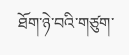ཐོག་ཉེ་བའི་གཙུག་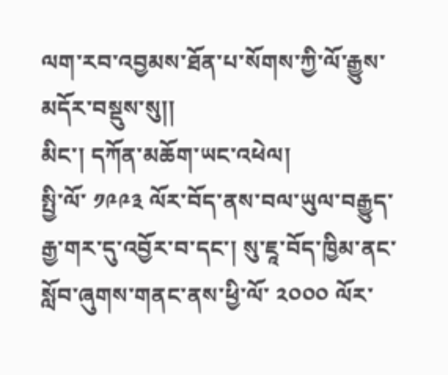ལག་རབ་འབྱམས་ཐོན་པ་སོགས་ཀྱི་ལོ་རྒྱུས་མདོར་བསྡུས་སུ།།
མིང་། དཀོན་མཆོག་ཡང་འཕེལ།
སྤྱི་ལོ་ ༡༩༩༣ ལོར་བོད་ནས་བལ་ཡུལ་བརྒྱུད་རྒྱ་གར་དུ་འབྱོར་བ་དང་། སུ་ཇཱ་བོད་ཁྱིམ་ནང་སློབ་ཞུགས་གནང་ནས་ཕྱི་ལོ་ ༢༠༠༠ ལོར་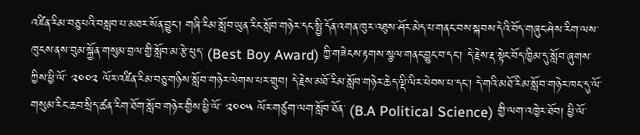འཛིན་རིམ་བཅུ་པའི་བསླབ་པ་མཐར་སོན་བྱུང་། གཞི་རིམ་སློབ་ཡུན་རིང་སློབ་གཉེར་དང་སྤྱི་དོན་འགན་ཁུར་འཐུས་ཤོར་མེད་པ་གནང་བས་སྐབས་དེའི་བོད་གཞུང་ཤེས་རིག་ལས་ཁུངས་ནས་བུམ་སྐྱོན་གསུམ་བྲལ་གྱི་སློབ་མ་རྩེ་ཕུད་ (Best Boy Award) ཀྱི་གཟེངས་རྟགས་སྩལ་གནང་བྱུང་བ་དང་། དེ་རྗེས་རྡ་སྟེང་བོད་ཁྱིམ་དུ་སློབ་ཞུགས་ཀྱིས་ཕྱི་ལོ་ ༢༠༠༢ ལོར་འཛིན་རིམ་བཅུ་གཉིས་སློབ་གཉེར་ལེགས་པར་གྲུབ། དེ་རྗེས་མཐོ་རིམ་སློབ་གཉེར་ཆེད་ལྡི་ལིར་ཕེབས་པ་དང་། དེ་གའི་མཐོ་རིམ་སློབ་གཉེར་ཁང་དུ་ལོ་གསུམ་རིང་ཆབ་སྲིད་ཚན་རིག་ཐོག་སློབ་གཉེར་གྱིས་ཕྱི་ལོ་ ༢༠༠༥ ལོར་གཙུག་ལག་སློབ་ཐོན་ (B.A Political Science) གྱི་ལག་འཁྱེར་ཐོབ། ཕྱི་ལོ་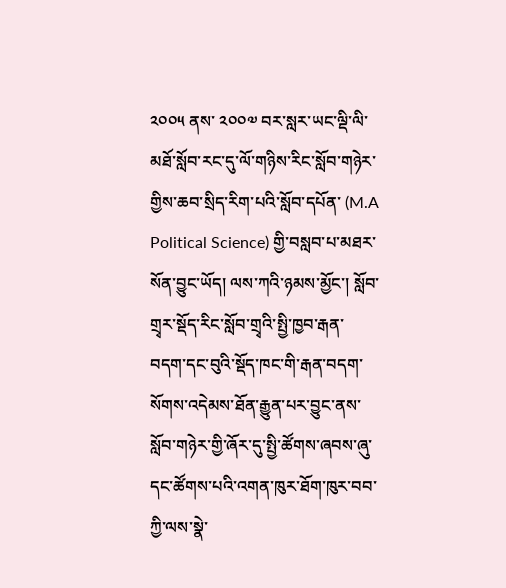༢༠༠༥ ནས་ ༢༠༠༧ བར་སླར་ཡང་ལྡི་ལི་མཐོ་སློབ་རང་དུ་ལོ་གཉིས་རིང་སློབ་གཉེར་གྱིས་ཆབ་སྲིད་རིག་པའི་སློབ་དཔོན་ (M.A Political Science) གྱི་བསླབ་པ་མཐར་སོན་བྱུང་ཡོད། ལས་ཀའི་ཉམས་མྱོང་། སློབ་གྲྭར་སྡོད་རིང་སློབ་གྲྭའི་སྤྱི་ཁྱབ་རྒན་བདག་དང་བུའི་སྡོད་ཁང་གི་རྒན་བདག་སོགས་འདེམས་ཐོན་རྒྱུན་པར་བྱུང་ནས་སློབ་གཉེར་གྱི་ཞོར་དུ་སྤྱི་ཚོགས་ཞབས་ཞུ་དང་ཚོགས་པའི་འགན་ཁུར་ཐོག་ཁུར་བབ་ཀྱི་ལས་སྣེ་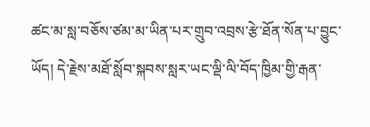ཚང་མ་སླ་བཅོས་ཙམ་མ་ཡིན་པར་གྲུབ་འབྲས་རྩེ་ཐོན་སོན་པ་བྱུང་ཡོད། དེ་རྗེས་མཐོ་སློབ་སྐབས་སླར་ཡང་ལྡི་ལི་བོད་ཁྱིམ་གྱི་རྒན་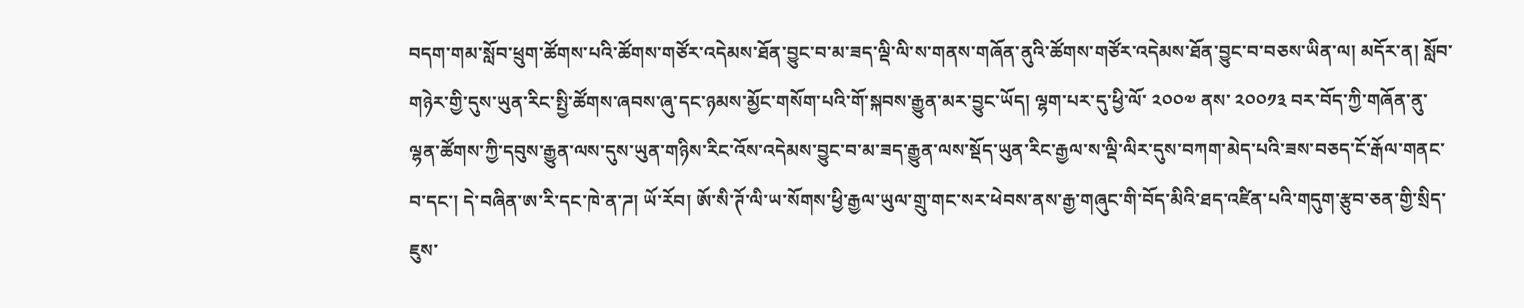བདག་གམ་སློབ་ཕྲུག་ཚོགས་པའི་ཚོགས་གཙོར་འདེམས་ཐོན་བྱུང་བ་མ་ཟད་ལྡི་ལི་ས་གནས་གཞོན་ནུའི་ཚོགས་གཙོར་འདེམས་ཐོན་བྱུང་བ་བཅས་ཡིན་ལ། མདོར་ན། སློབ་གཉེར་གྱི་དུས་ཡུན་རིང་སྤྱི་ཚོགས་ཞབས་ཞུ་དང་ཉམས་མྱོང་གསོག་པའི་གོ་སྐབས་རྒྱུན་མར་བྱུང་ཡོད། ལྷག་པར་དུ་ཕྱི་ལོ་ ༢༠༠༧ ནས་ ༢༠༠༡༣ བར་བོད་ཀྱི་གཞོན་ནུ་ལྷན་ཚོགས་ཀྱི་དབུས་རྒྱུན་ལས་དུས་ཡུན་གཉིས་རིང་འོས་འདེམས་བྱུང་བ་མ་ཟད་རྒྱུན་ལས་སྡོད་ཡུན་རིང་རྒྱལ་ས་ལྡི་ལིར་དུས་བཀག་མེད་པའི་ཟས་བཅད་ངོ་རྒོལ་གནང་བ་དང་། དེ་བཞིན་ཨ་རི་དང་ཁེ་ན་ཌ། ཡོ་རོབ། ཨོ་སི་ཊོ་ལི་ཡ་སོགས་ཕྱི་རྒྱལ་ཡུལ་གྲུ་གང་སར་ཕེབས་ནས་རྒྱ་གཞུང་གི་བོད་མིའི་ཐད་འཛིན་པའི་གདུག་རྩུབ་ཅན་གྱི་སྲིད་ཇུས་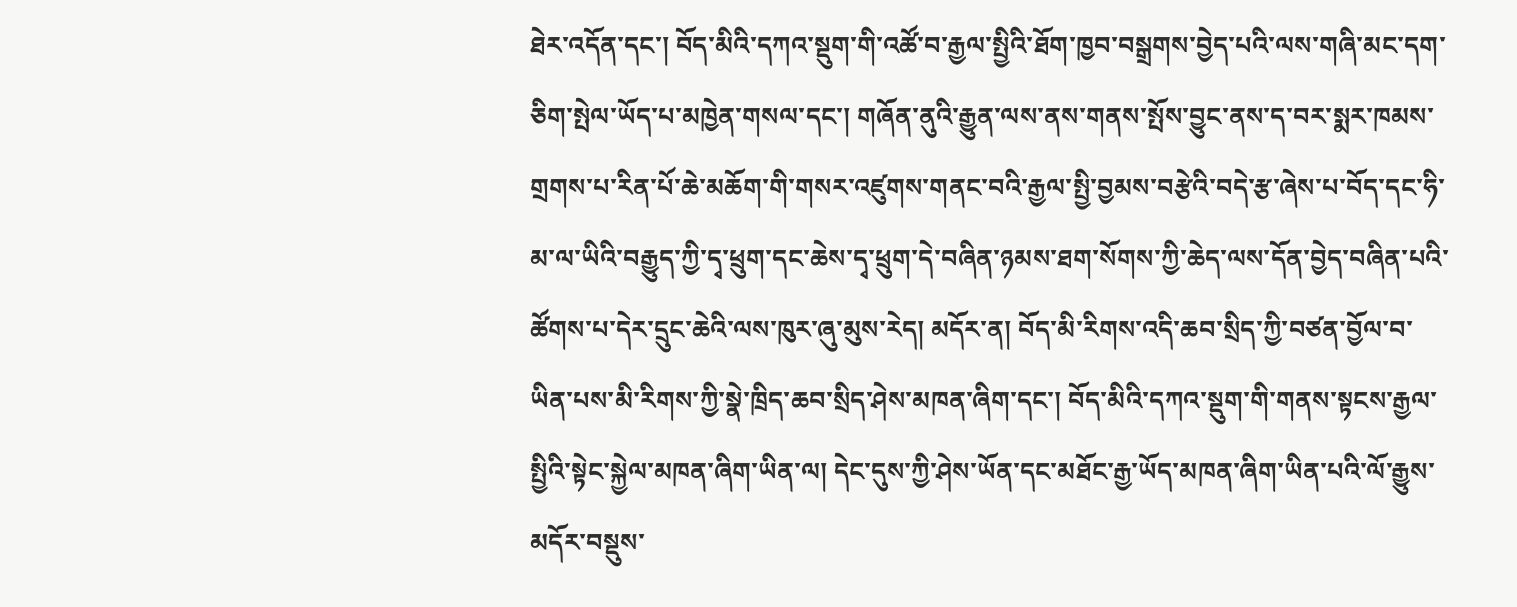ཐེར་འདོན་དང་། བོད་མིའི་དཀའ་སྡུག་གི་འཚོ་བ་རྒྱལ་སྤྱིའི་ཐོག་ཁྱབ་བསྒྲགས་བྱེད་པའི་ལས་གཞི་མང་དག་ཅིག་སྤེལ་ཡོད་པ་མཁྱེན་གསལ་དང་། གཞོན་ནུའི་རྒྱུན་ལས་ནས་གནས་སྤོས་བྱུང་ནས་ད་བར་སྨར་ཁམས་གྲགས་པ་རིན་པོ་ཆེ་མཆོག་གི་གསར་འཛུགས་གནང་བའི་རྒྱལ་སྤྱི་བྱམས་བརྩེའི་བདེ་རྩ་ཞེས་པ་བོད་དང་ཧི་མ་ལ་ཡིའི་བརྒྱུད་ཀྱི་དྭ་ཕྲུག་དང་ཆེས་དྭ་ཕྲུག་དེ་བཞིན་ཉམས་ཐག་སོགས་ཀྱི་ཆེད་ལས་དོན་བྱེད་བཞིན་པའི་ཚོགས་པ་དེར་དྲུང་ཆེའི་ལས་ཁུར་ཞུ་མུས་རེད། མདོར་ན། བོད་མི་རིགས་འདི་ཆབ་སྲིད་ཀྱི་བཙན་བྱོལ་བ་ཡིན་པས་མི་རིགས་ཀྱི་སྣེ་ཁྲིད་ཆབ་སྲིད་ཤེས་མཁན་ཞིག་དང་། བོད་མིའི་དཀའ་སྡུག་གི་གནས་སྟངས་རྒྱལ་སྤྱིའི་སྟེང་སྐྱེལ་མཁན་ཞིག་ཡིན་ལ། དེང་དུས་ཀྱི་ཤེས་ཡོན་དང་མཐོང་རྒྱ་ཡོད་མཁན་ཞིག་ཡིན་པའི་ལོ་རྒྱུས་མདོར་བསྡུས་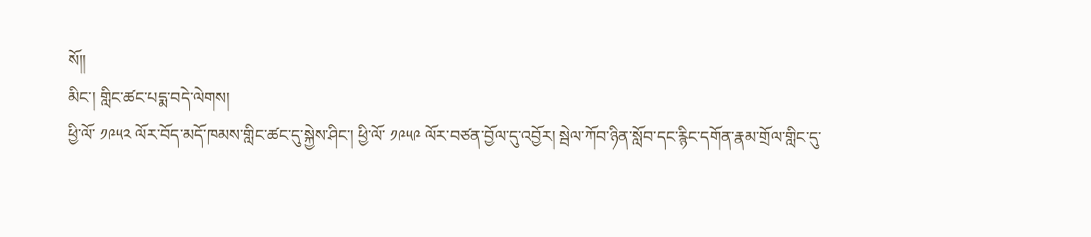སོ།།
མིང་། གླིང་ཚང་པདྨ་བདེ་ལེགས།
ཕྱི་ལོ་ ༡༩༥༢ ལོར་བོད་མདོ་ཁམས་གླིང་ཚང་དུ་སྐྱེས་ཤིང་། ཕྱི་ལོ་ ༡༩༥༩ ལོར་བཙན་བྱོལ་དུ་འབྱོར། སྦེལ་ཀོབ་ཉིན་སློབ་དང་རྙིང་དགོན་རྣམ་གྲོལ་གླིང་དུ་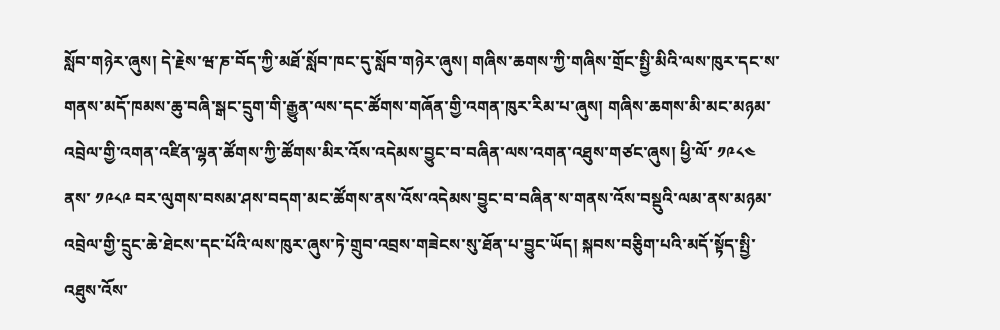སློབ་གཉེར་ཞུས། དེ་རྗེས་ཝ་ཎ་བོད་ཀྱི་མཐོ་སློབ་ཁང་དུ་སློབ་གཉེར་ཞུས། གཞིས་ཆགས་ཀྱི་གཞིས་གྲོང་སྤྱི་མིའི་ལས་ཁུར་དང་ས་གནས་མདོ་ཁམས་ཆུ་བཞི་སྒང་དྲུག་གི་རྒྱུན་ལས་དང་ཚོགས་གཞོན་གྱི་འགན་ཁུར་རིམ་པ་ཞུས། གཞིས་ཆགས་མི་མང་མཉམ་འབྲེལ་གྱི་འགན་འཛིན་ལྷན་ཚོགས་ཀྱི་ཚོགས་མིར་འོས་འདེམས་བྱུང་བ་བཞིན་ལས་འགན་འཐུས་གཙང་ཞུས། ཕྱི་ལོ་ ༡༩༨༤ ནས་ ༡༩༨༩ བར་ལུགས་བསམ་ཤས་བདག་མང་ཚོགས་ནས་འོས་འདེམས་བྱུང་བ་བཞིན་ས་གནས་འོས་བསྡུའི་ལམ་ནས་མཉམ་འབྲེལ་གྱི་དྲུང་ཆེ་ཐེངས་དང་པོའི་ལས་ཁུར་ཞུས་ཏེ་གྲུབ་འབྲས་གཟེངས་སུ་ཐོན་པ་བྱུང་ཡོད། སྐབས་བཅིུག་པའི་མདོ་སྟོད་སྤྱི་འཐུས་འོས་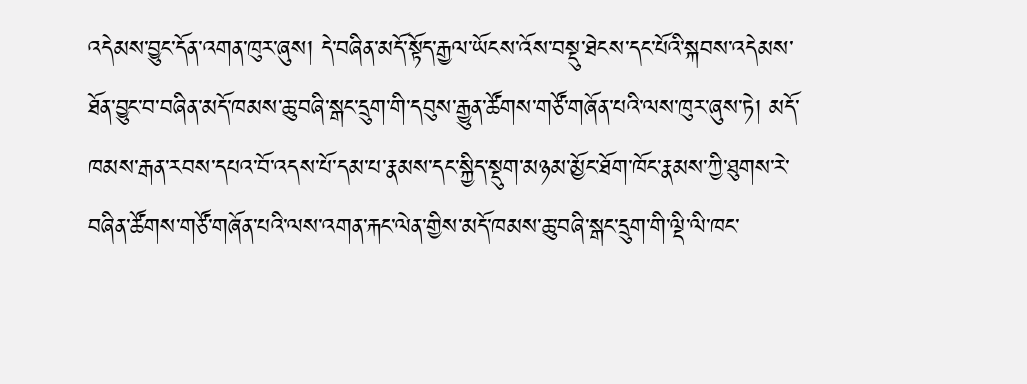འདེམས་བྱུང་དོན་འགན་ཁུར་ཞུས། དེ་བཞིན་མདོ་སྟོད་རྒྱལ་ཡོངས་འོས་བསྡུ་ཐེངས་དང་པོའི་སྐབས་འདེམས་ཐོན་བྱུང་བ་བཞིན་མདོ་ཁམས་ཆུ་བཞི་སྒང་དྲུག་གི་དབུས་རྒྱུན་ཚོགས་གཙོ་གཞོན་པའི་ལས་ཁུར་ཞུས་ཏེ། མདོ་ཁམས་རྒན་རབས་དཔའ་བོ་འདས་པོ་དམ་པ་རྣམས་དང་སྐྱིད་སྡུག་མཉམ་མྱོང་ཐོག་ཁོང་རྣམས་ཀྱི་ཐུགས་རེ་བཞིན་ཚོགས་གཙོ་གཞོན་པའི་ལས་འགན་རྐང་ལེན་གྱིས་མདོ་ཁམས་ཆུ་བཞི་སྒང་དྲུག་གི་ལྡི་ལི་ཁང་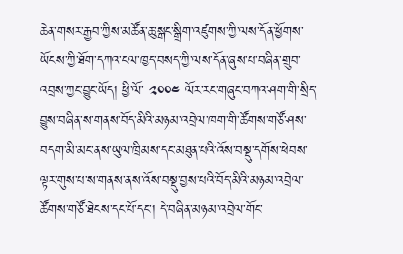ཆེན་གསར་རྒྱབ་ཀྱིས་མཚོན་ཆུ་སྒང་སྒྲིག་འཛུགས་ཀྱི་ལས་དོན་ཕྱོགས་ཡོངས་ཀྱི་ཐོག་དཀའ་ངལ་ཁྱད་བསད་ཀྱི་ལས་དོན་ཞུས་པ་བཞིན་གྲུབ་འབྲས་ཀྱང་བྱུང་ཡོད། ཕྱི་ལོ་ ༢༠༠༤ ལོར་རང་གཞུང་བཀའ་ཤག་གི་སྲིད་བྱུས་བཞིན་ས་གནས་བོད་མིའི་མཉམ་འབྲེལ་ཁག་གི་ཚོགས་གཙོ་ཤས་བདག་མི་མང་ནས་ཡུལ་ཁྲིམས་དང་མཐུན་པའི་འོས་བསྡུ་དགོས་ཕེབས་ལྟར་གུས་པ་ས་གནས་ནས་འོས་བསྡུ་བྱས་པའི་བོད་མིའི་མཉམ་འབྲེལ་ཚོགས་གཙོ་ཐེངས་དང་པོ་དང་། དེ་བཞིན་མཉམ་འབྲེལ་གོང་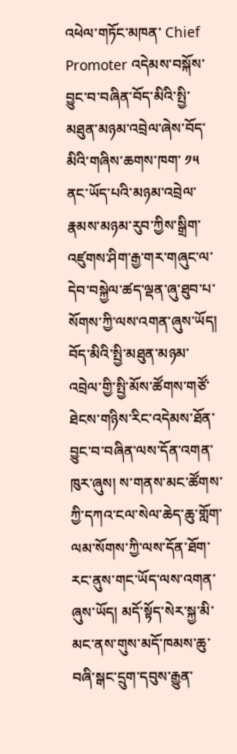འཕེལ་གཏོང་མཁན་ Chief Promoter འདེམས་བསྐོས་བྱུང་བ་བཞིན་བོད་མིའི་སྤྱི་མཐུན་མཉམ་འབྲེལ་ཞེས་བོད་མིའི་གཞིས་ཆགས་ཁག་ ༡༥ ནང་ཡོད་པའི་མཉམ་འབྲེལ་རྣམས་མཉམ་རུབ་ཀྱིས་སྒྲིག་འཛུགས་ཤིག་རྒྱ་གར་གཞུང་ལ་དེབ་བསྐྱེལ་ཚད་ལྡན་ཞུ་ཐུབ་པ་སོགས་ཀྱི་ལས་འགན་ཞུས་ཡོད། བོད་མིའི་སྤྱི་མཐུན་མཉམ་འབྲེལ་གྱི་སྤྱི་མོས་ཚོགས་གཙོ་ཐེངས་གཉིས་རིང་འདེམས་ཐོན་བྱུང་བ་བཞིན་ལས་དོན་འགན་ཁུར་ཞུས། ས་གནས་མང་ཚོགས་ཀྱི་དཀའ་ངལ་སེལ་ཆེད་ཆུ་གློག་ལམ་སོགས་ཀྱི་ལས་དོན་ཐོག་རང་ནུས་གང་ཡོད་ལས་འགན་ཞུས་ཡོད། མདོ་སྟོད་སེར་སྐྱ་མི་མང་ནས་གུས་མདོ་ཁམས་ཆུ་བཞི་སྒང་དྲུག་དབུས་རྒྱུན་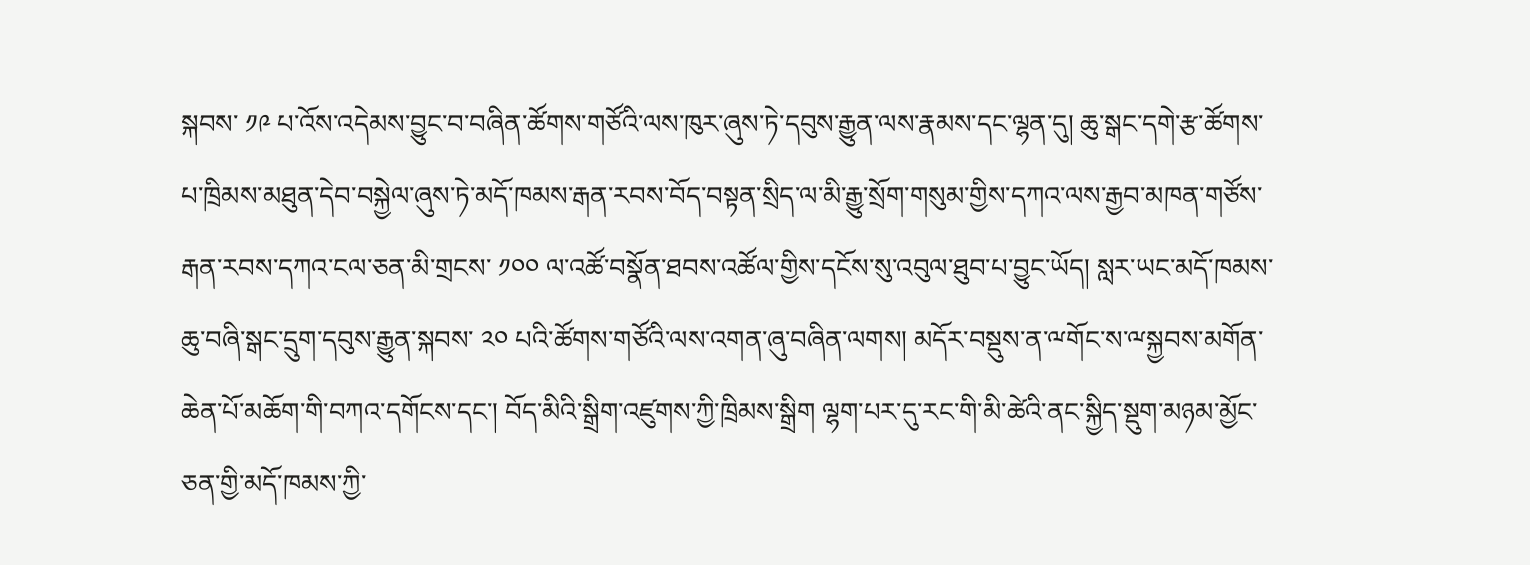སྐབས་ ༡༩ པ་འོས་འདེམས་བྱུང་བ་བཞིན་ཚོགས་གཙོའི་ལས་ཁུར་ཞུས་ཏེ་དབུས་རྒྱུན་ལས་རྣམས་དང་ལྷན་དུ། ཆུ་སྒང་དགེ་རྩ་ཚོགས་པ་ཁྲིམས་མཐུན་དེབ་བསྐྱེལ་ཞུས་ཏེ་མདོ་ཁམས་རྒན་རབས་བོད་བསྟན་སྲིད་ལ་མི་རྒྱུ་སྲོག་གསུམ་གྱིས་དཀའ་ལས་རྒྱབ་མཁན་གཙོས་རྒན་རབས་དཀའ་ངལ་ཅན་མི་གྲངས་ ༡༠༠ ལ་འཚོ་བསྣོན་ཐབས་འཚོལ་གྱིས་དངོས་སུ་འབུལ་ཐུབ་པ་བྱུང་ཡོད། སླར་ཡང་མདོ་ཁམས་ཆུ་བཞི་སྒང་དྲུག་དབུས་རྒྱུན་སྐབས་ ༢༠ པའི་ཚོགས་གཙོའི་ལས་འགན་ཞུ་བཞིན་ལགས། མདོར་བསྡུས་ན་ྋགོང་ས་ྋསྐྱབས་མགོན་ཆེན་པོ་མཆོག་གི་བཀའ་དགོངས་དང་། བོད་མིའི་སྒྲིག་འཛུགས་ཀྱི་ཁྲིམས་སྒྲིག ལྷག་པར་དུ་རང་གི་མི་ཚེའི་ནང་སྐྱིད་སྡུག་མཉམ་མྱོང་ཅན་གྱི་མདོ་ཁམས་ཀྱི་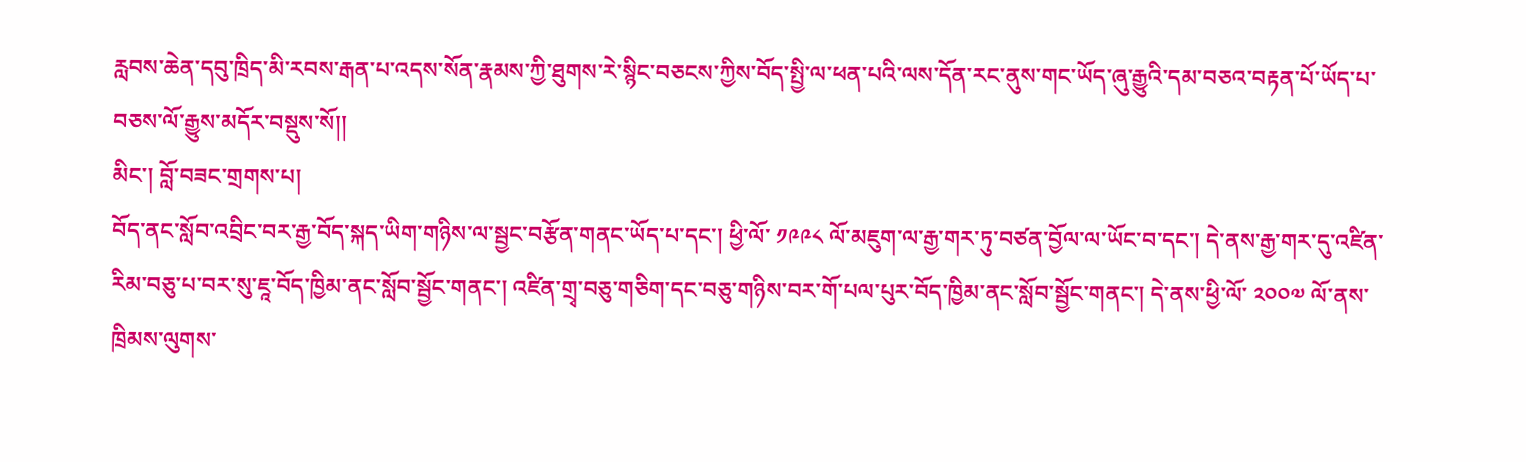རླབས་ཆེན་དབུ་ཁྲིད་མི་རབས་རྒན་པ་འདས་སོན་རྣམས་ཀྱི་ཐུགས་རེ་སྙིང་བཅངས་ཀྱིས་བོད་སྤྱི་ལ་ཕན་པའི་ལས་དོན་རང་ནུས་གང་ཡོད་ཞུ་རྒྱུའི་དམ་བཅའ་བརྟན་པོ་ཡོད་པ་བཅས་ལོ་རྒྱུས་མདོར་བསྡུས་སོ།།
མིང་། བློ་བཟང་གྲགས་པ།
བོད་ནང་སློབ་འབྲིང་བར་རྒྱ་བོད་སྐད་ཡིག་གཉིས་ལ་སྦྱང་བརྩོན་གནང་ཡོད་པ་དང་། ཕྱི་ལོ་ ༡༩༩༨ ལོ་མཇུག་ལ་རྒྱ་གར་ཏུ་བཙན་བྱོལ་ལ་ཡོང་བ་དང་། དེ་ནས་རྒྱ་གར་དུ་འཛིན་རིམ་བཅུ་པ་བར་སུ་ཇཱ་བོད་ཁྱིམ་ནང་སློབ་སྦྱོང་གནང་། འཛིན་གྲྭ་བཅུ་གཅིག་དང་བཅུ་གཉིས་བར་གོ་པལ་པུར་བོད་ཁྱིམ་ནང་སློབ་སྦྱོང་གནང་། དེ་ནས་ཕྱི་ལོ་ ༢༠༠༧ ལོ་ནས་ཁྲིམས་ལུགས་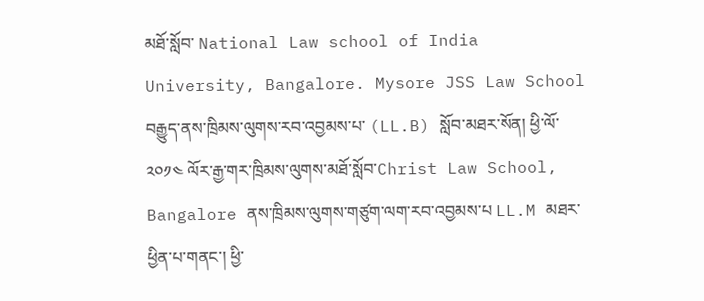མཐོ་སློབ་ National Law school of India University, Bangalore. Mysore JSS Law School བརྒྱུད་ནས་ཁྲིམས་ལུགས་རབ་འབྱམས་པ་ (LL.B) སློབ་མཐར་སོན། ཕྱི་ལོ་ ༢༠༡༤ ལོར་རྒྱ་གར་ཁྲིམས་ལུགས་མཐོ་སློབ་Christ Law School, Bangalore ནས་ཁྲིམས་ལུགས་གཙུག་ལག་རབ་འབྱམས་པ LL.M མཐར་ཕྱིན་པ་གནང་། ཕྱི་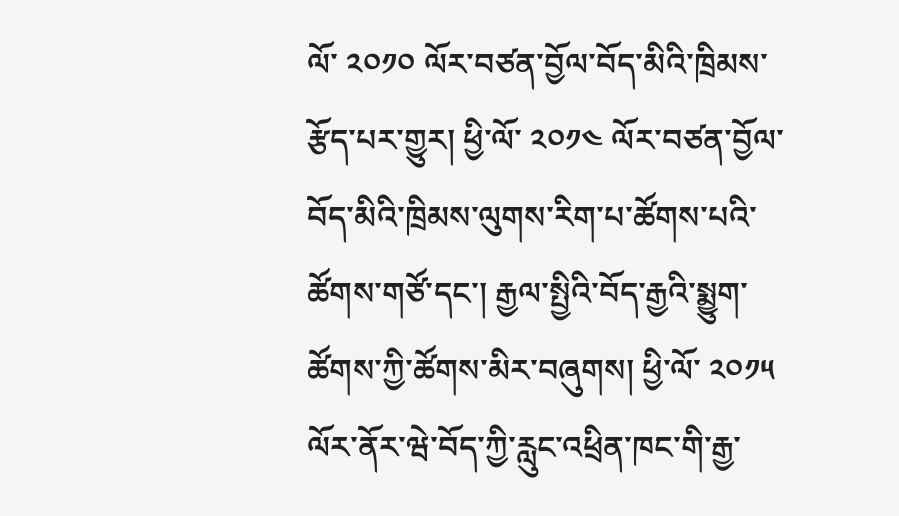ལོ་ ༢༠༡༠ ལོར་བཙན་བྱོལ་བོད་མིའི་ཁྲིམས་རྩོད་པར་གྱུར། ཕྱི་ལོ་ ༢༠༡༤ ལོར་བཙན་བྱོལ་བོད་མིའི་ཁྲིམས་ལུགས་རིག་པ་ཚོགས་པའི་ཚོགས་གཙོ་དང་། རྒྱལ་སྤྱིའི་བོད་རྒྱའི་སྨྱུག་ཚོགས་ཀྱི་ཚོགས་མིར་བཞུགས། ཕྱི་ལོ་ ༢༠༡༥ ལོར་ནོར་ཝེ་བོད་ཀྱི་རླུང་འཕྲིན་ཁང་གི་རྒྱ་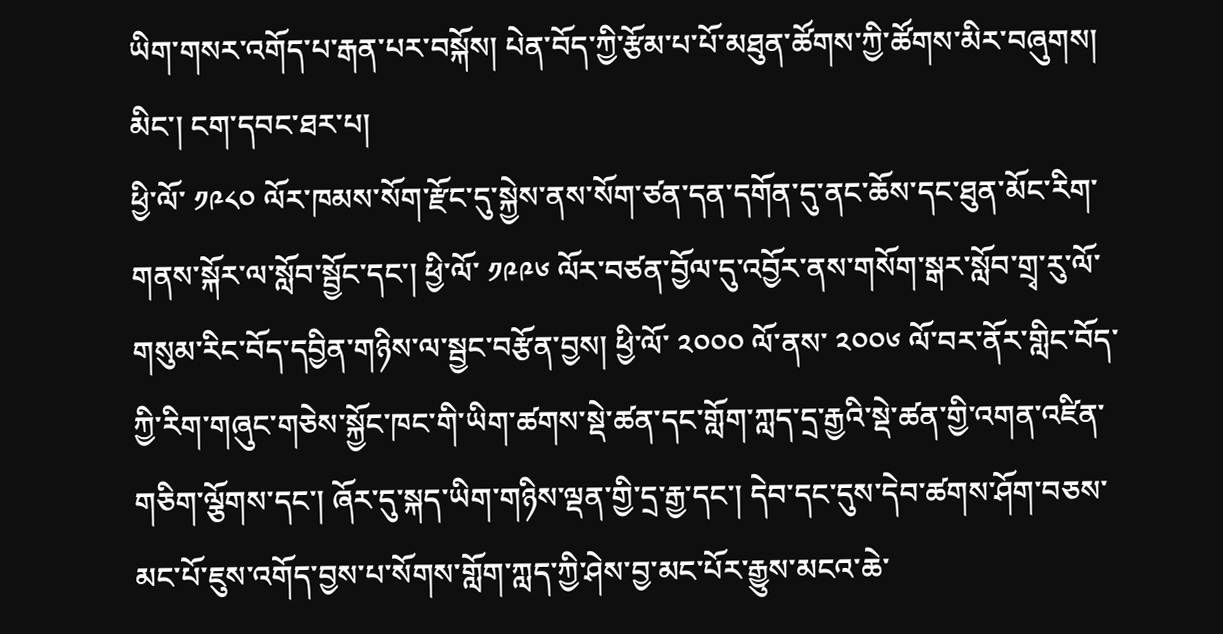ཡིག་གསར་འགོད་པ་རྒན་པར་བསྐོས། པེན་བོད་ཀྱི་རྩོམ་པ་པོ་མཐུན་ཚོགས་ཀྱི་ཚོགས་མིར་བཞུགས།
མིང་། ངག་དབང་ཐར་པ།
ཕྱི་ལོ་ ༡༩༨༠ ལོར་ཁམས་སོག་རྫོང་དུ་སྐྱེས་ནས་སོག་ཙན་དན་དགོན་དུ་ནང་ཆོས་དང་ཐུན་མོང་རིག་གནས་སྐོར་ལ་སློབ་སྦྱོང་དང་། ཕྱི་ལོ་ ༡༩༩༦ ལོར་བཙན་བྱོལ་དུ་འབྱོར་ནས་གསོག་སྒར་སློབ་གྲྭ་རུ་ལོ་གསུམ་རིང་བོད་དབྱིན་གཉིས་ལ་སྦྱང་བརྩོན་བྱས། ཕྱི་ལོ་ ༢༠༠༠ ལོ་ནས་ ༢༠༠༦ ལོ་བར་ནོར་གླིང་བོད་ཀྱི་རིག་གཞུང་གཅེས་སྐྱོང་ཁང་གི་ཡིག་ཚགས་སྡེ་ཚན་དང་གློག་ཀླད་དྲ་རྒྱའི་སྡེ་ཚན་གྱི་འགན་འཛིན་གཅིག་ལྕོགས་དང་། ཞོར་དུ་སྐད་ཡིག་གཉིས་ལྡན་གྱི་དྲ་རྒྱ་དང་། དེབ་དང་དུས་དེབ་ཚགས་ཤོག་བཅས་མང་པོ་ཇུས་འགོད་བྱས་པ་སོགས་གློག་ཀླད་ཀྱི་ཤེས་བྱ་མང་པོར་རྒྱུས་མངའ་ཆེ་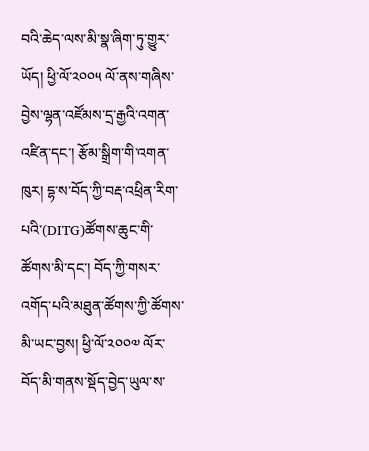བའི་ཆེད་ལས་མི་སྣ་ཞིག་ཏུ་གྱུར་ཡོད། ཕྱི་ལོ་༢༠༠༥ ལོ་ནས་གཞིས་བྱེས་ལྷན་འཛོམས་དྲ་རྒྱའི་འགན་འཛིན་དང་། རྩོམ་སྒྲིག་གི་འགན་ཁུར། དྷ་ས་བོད་ཀྱི་བརྡ་འཕྲིན་རིག་པའི་(DITG)ཚོགས་ཆུང་གི་ཚོགས་མི་དང་། བོད་ཀྱི་གསར་འགོད་པའི་མཐུན་ཚོགས་ཀྱི་ཚོགས་མི་ཡང་བྱས། ཕྱི་ལོ་༢༠༠༧ ལོར་བོད་མི་གནས་སྡོད་བྱེད་ཡུལ་ས་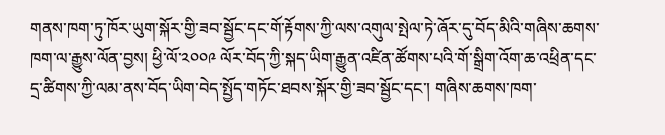གནས་ཁག་ཏུ་ཁོར་ཡུག་སྐོར་གྱི་ཟབ་སྦྱོང་དང་གོ་རྟོགས་ཀྱི་ལས་འགུལ་སྤེལ་ཏེ་ཞོར་དུ་བོད་མིའི་གཞིས་ཆགས་ཁག་ལ་རྒྱུས་ལོན་བྱས། ཕྱི་ལོ་༢༠༠༩ ལོར་བོད་ཀྱི་སྐད་ཡིག་རྒྱུན་འཛིན་ཚོགས་པའི་གོ་སྒྲིག་འོག་ཆ་འཕྲིན་དང་དྲ་ཚིགས་ཀྱི་ལམ་ནས་བོད་ཡིག་བེད་སྤྱོད་གཏོང་ཐབས་སྐོར་གྱི་ཟབ་སྦྱོང་དང་། གཞིས་ཆགས་ཁག་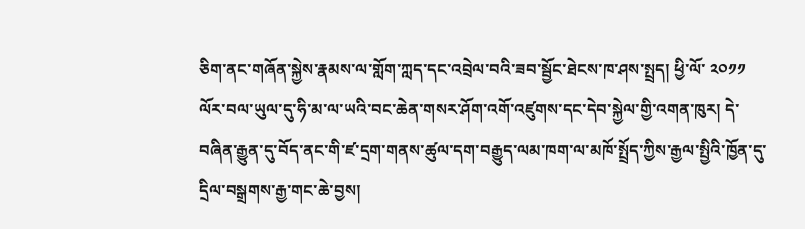ཅིག་ནང་གཞོན་སྐྱེས་རྣམས་ལ་གློག་ཀླད་དང་འབྲེལ་བའི་ཟབ་སྦྱོང་ཐེངས་ཁ་ཤས་སྤྲད། ཕྱི་ལོ་ ༢༠༡༡ ལོར་བལ་ཡུལ་དུ་ཧི་མ་ལ་ཡའི་བང་ཆེན་གསར་ཤོག་འགོ་འཛུགས་དང་དེབ་སྐྱེལ་གྱི་འགན་ཁུར། དེ་བཞིན་རྒྱུན་དུ་བོད་ནང་གི་ཛ་དྲག་གནས་ཚུལ་དག་བརྒྱུད་ལམ་ཁག་ལ་མཁོ་སྤྲོད་ཀྱིས་རྒྱལ་སྤྱིའི་ཁྱོན་དུ་དྲིལ་བསྒྲགས་རྒྱ་གང་ཆེ་བྱས།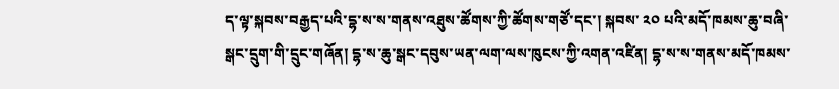ད་ལྟ་སྐབས་བརྒྱད་པའི་དྷ་ས་ས་གནས་འཐུས་ཚོགས་ཀྱི་ཚོགས་གཙོ་དང་། སྐབས་ ༢༠ པའི་མདོ་ཁམས་ཆུ་བཞི་སྒང་དྲུག་གི་དྲུང་གཞོན། དྷ་ས་ཆུ་སྒང་དབུས་ཡན་ལག་ལས་ཁུངས་ཀྱི་འགན་འཛིན། དྷ་ས་ས་གནས་མདོ་ཁམས་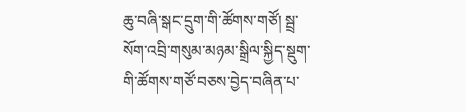ཆུ་བཞི་སྒང་དྲུག་གི་ཚོགས་གཙོ། སྦྲ་སོག་འབྲི་གསུམ་མཉམ་སྒྲིལ་སྐྱིད་སྡུག་གི་ཚོགས་གཙོ་བཅས་བྱེད་བཞིན་པ་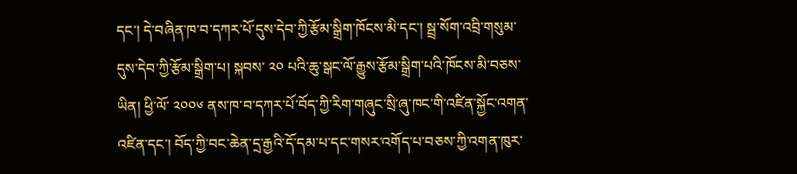དང་། དེ་བཞིན་ཁ་བ་དཀར་པོ་དུས་དེབ་ཀྱི་རྩོམ་སྒྲིག་ཁོངས་མི་དང་། སྦྲ་སོག་འབྲི་གསུམ་དུས་དེབ་ཀྱི་རྩོམ་སྒྲིག་པ། སྐབས་ ༢༠ པའི་ཆུ་སྒང་ལོ་རྒྱུས་རྩོམ་སྒྲིག་པའི་ཁོངས་མི་བཅས་ཡིན། ཕྱི་ལོ་ ༢༠༠༦ ནས་ཁ་བ་དཀར་པོ་བོད་ཀྱི་རིག་གཞུང་སྲི་ཞུ་ཁང་གི་འཛིན་སྐྱོང་འགན་འཛིན་དང་། བོད་ཀྱི་བང་ཆེན་དྲ་རྒྱའི་དོ་དམ་པ་དང་གསར་འགོད་པ་བཅས་ཀྱི་འགན་ཁུར་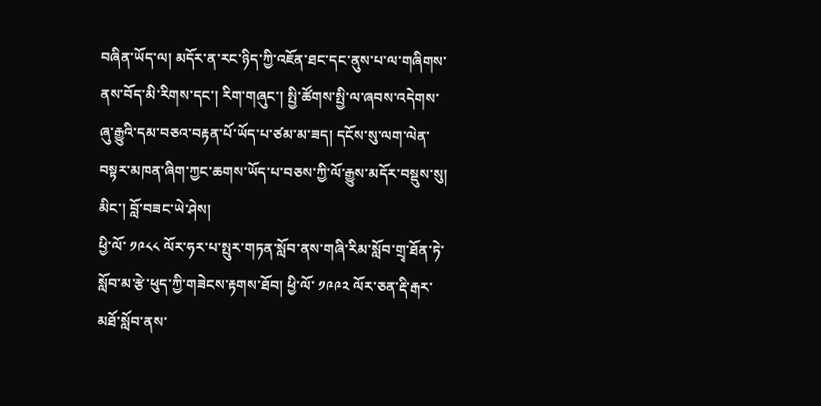བཞིན་ཡོད་ལ། མདོར་ན་རང་ཉིད་ཀྱི་འཇོན་ཐང་དང་ནུས་པ་ལ་གཞིགས་ནས་བོད་མི་རིགས་དང་། རིག་གཞུང་། སྤྱི་ཚོགས་སྤྱི་ལ་ཞབས་འདེགས་ཞུ་རྒྱུའི་དམ་བཅའ་བརྟན་པོ་ཡོད་པ་ཙམ་མ་ཟད། དངོས་སུ་ལག་ལེན་བསྟར་མཁན་ཞིག་ཀྱང་ཆགས་ཡོད་པ་བཅས་ཀྱི་ལོ་རྒྱུས་མདོར་བསྡུས་སུ།
མིང་། བློ་བཟང་ཡེ་ཤེས།
ཕྱི་ལོ་ ༡༩༨༨ ལོར་ཧར་པ་སྤུར་གཏན་སློབ་ནས་གཞི་རིམ་སློབ་གྲྭ་ཐོན་ཏེ་སློབ་མ་རྩེ་ཕུད་ཀྱི་གཟེངས་རྟགས་ཐོབ། ཕྱི་ལོ་ ༡༩༩༢ ལོར་ཅན་རྡི་རྒར་མཐོ་སློབ་ནས་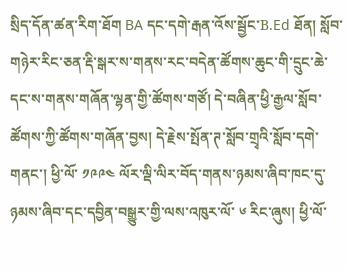སྲིད་དོན་ཚན་རིག་ཐོག BA དང་དགེ་རྒན་འོས་སྦྱོང་B.Ed ཐོན། སློབ་གཉེར་རིང་ཅན་རྡི་སྒར་ས་གནས་རང་བདེན་ཚོགས་ཆུང་གི་དྲུང་ཆེ་དང་ས་གནས་གཞོན་ལྷན་གྱི་ཚོགས་གཙོ། དེ་བཞིན་ཕྱི་རྒྱལ་སློབ་ཚོགས་ཀྱི་ཚོགས་གཞོན་བྱས། དེ་རྗེས་སྤོན་ཊ་སློབ་གྲྭའི་སློབ་དགེ་གནང་། ཕྱི་ལོ་ ༡༩༩༤ ལོར་ལྡི་ལིར་བོད་གནས་ཉམས་ཞིབ་ཁང་དུ་ཉམས་ཞིབ་དང་དབྱིན་བསྒྱུར་གྱི་ལས་འཁུར་ལོ་ ༦ རིང་ཞུས། ཕྱི་ལོ་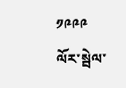༡༩༩༩ ལོར་སྦེལ་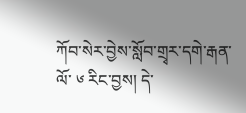ཀོབ་སེར་བྱེས་སློབ་གྲྭར་དགེ་རྒན་ལོ་ ༦ རིང་བྱས། དེ་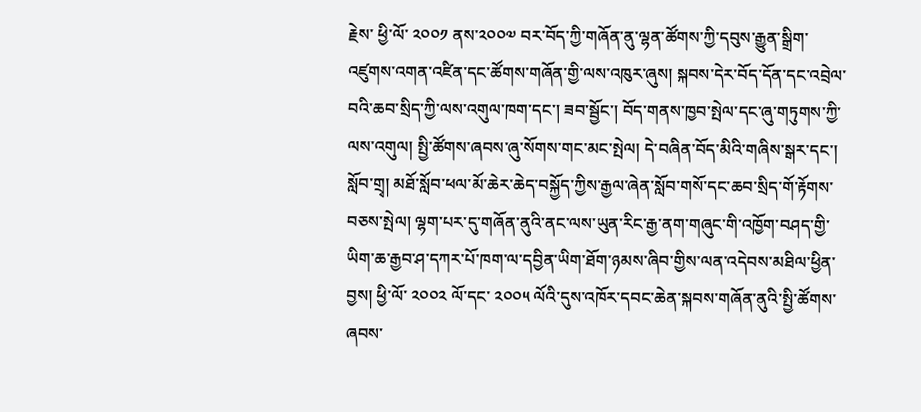རྗེས་ ཕྱི་ལོ་ ༢༠༠༡ ནས་༢༠༠༧ བར་བོད་ཀྱི་གཞོན་ནུ་ལྷན་ཚོགས་ཀྱི་དབུས་རྒྱུན་སྒྲིག་འཛུགས་འགན་འཛིན་དང་ཚོགས་གཞོན་གྱི་ལས་འཁུར་ཞུས། སྐབས་དེར་བོད་དོན་དང་འབྲེལ་བའི་ཆབ་སྲིད་ཀྱི་ལས་འགུལ་ཁག་དང་། ཟབ་སྦྱོང་། བོད་གནས་ཁྱབ་སྤེལ་དང་ཞུ་གཏུགས་ཀྱི་ལས་འགུལ། སྤྱི་ཚོགས་ཞབས་ཞུ་སོགས་གང་མང་སྤེལ། དེ་བཞིན་བོད་མིའི་གཞིས་སྒར་དང་། སློབ་གྲྭ། མཐོ་སློབ་ཕལ་མོ་ཆེར་ཆེད་བསྐྱོད་ཀྱིས་རྒྱལ་ཞེན་སློབ་གསོ་དང་ཆབ་སྲིད་གོ་རྟོགས་བཅས་སྤེལ། ལྷག་པར་དུ་གཞོན་ནུའི་ནང་ལས་ཡུན་རིང་རྒྱ་ནག་གཞུང་གི་འཁྱོག་བཤད་གྱི་ཡིག་ཆ་རྒྱབ་ཤ་དཀར་པོ་ཁག་ལ་དབྱིན་ཡིག་ཐོག་ཉམས་ཞིབ་གྱིས་ལན་འདེབས་མཐིལ་ཕྱིན་བྱས། ཕྱི་ལོ་ ༢༠༠༢ ལོ་དང་ ༢༠༠༥ ལོའི་དུས་འཁོར་དབང་ཆེན་སྐབས་གཞོན་ནུའི་སྤྱི་ཚོགས་ཞབས་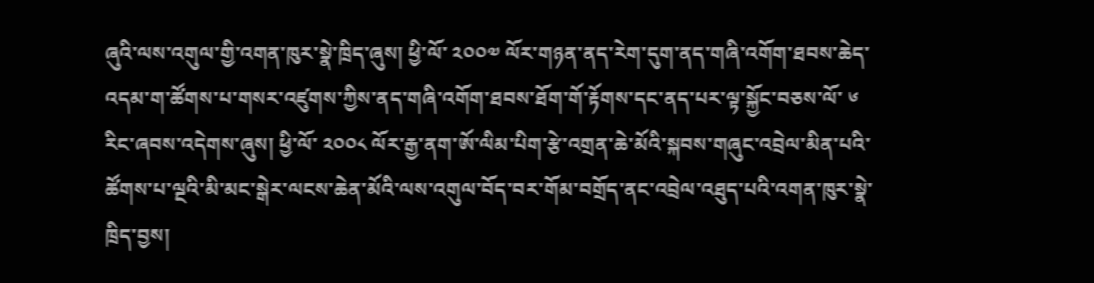ཞུའི་ལས་འགུལ་གྱི་འགན་ཁུར་སྣེ་ཁྲིད་ཞུས། ཕྱི་ལོ་ ༢༠༠༧ ལོར་གཉན་ནད་རེག་དུག་ནད་གཞི་འགོག་ཐབས་ཆེད་འདམ་ག་ཚོགས་པ་གསར་འཛུགས་ཀྱིས་ནད་གཞི་འགོག་ཐབས་ཐོག་གོ་རྟོགས་དང་ནད་པར་ལྟ་སྐྱོང་བཅས་ལོ་ ༦ རིང་ཞབས་འདེགས་ཞུས། ཕྱི་ལོ་ ༢༠༠༨ ལོར་རྒྱ་ནག་ཨོ་ལིམ་པིག་རྩེ་འགྲན་ཆེ་མོའི་སྐབས་གཞུང་འབྲེལ་མིན་པའི་ཚོགས་པ་ལྔའི་མི་མང་སྒེར་ལངས་ཆེན་མོའི་ལས་འགུལ་བོད་བར་གོམ་བགྲོད་ནང་འབྲེལ་འཐུད་པའི་འགན་ཁུར་སྣེ་ཁྲིད་བྱས།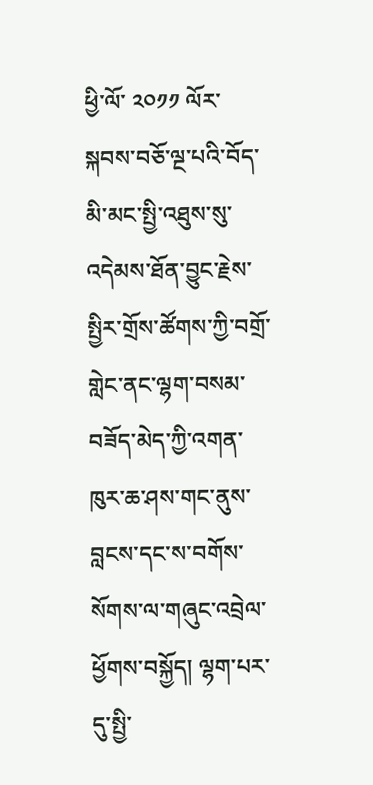ཕྱི་ལོ་ ༢༠༡༡ ལོར་སྐབས་བཅོ་ལྔ་པའི་བོད་མི་མང་སྤྱི་འཐུས་སུ་འདེམས་ཐོན་བྱུང་རྗེས་སྤྱིར་གྲོས་ཚོགས་ཀྱི་བགྲོ་གླེང་ནང་ལྷག་བསམ་བཟོད་མེད་ཀྱི་འགན་ཁུར་ཆ་ཤས་གང་ནུས་བླངས་དང་ས་བགོས་སོགས་ལ་གཞུང་འབྲེལ་ཕྱོགས་བསྐྱོད། ལྷག་པར་དུ་སྤྱི་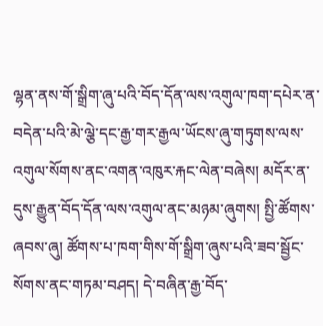ལྷན་ནས་གོ་སྒྲིག་ཞུ་པའི་བོད་དོན་ལས་འགུལ་ཁག་དཔེར་ན་བདེན་པའི་མེ་ལྕེ་དང་རྒྱ་གར་རྒྱལ་ཡོངས་ཞུ་གཏུགས་ལས་འགུལ་སོགས་ནང་འགན་འཁུར་རྐང་ལེན་བཞེས། མདོར་ན་དུས་རྒྱུན་བོད་དོན་ལས་འགུལ་ནང་མཉམ་ཞུགས། སྤྱི་ཚོགས་ཞབས་ཞུ། ཚོགས་པ་ཁག་གིས་གོ་སྒྲིག་ཞུས་པའི་ཟབ་སྦྱོང་སོགས་ནང་གཏམ་བཤད། དེ་བཞིན་རྒྱ་བོད་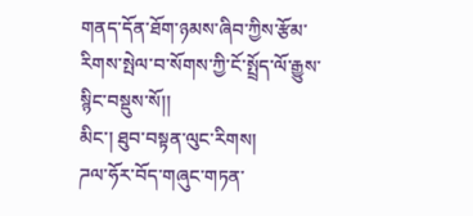གནད་དོན་ཐོག་ཉམས་ཞིབ་ཀྱིས་རྩོམ་རིགས་སྤེལ་བ་སོགས་ཀྱི་ངོ་སྤྲོད་ལོ་རྒྱུས་སྙིང་བསྡུས་སོ།།
མིང་། ཐུབ་བསྟན་ལུང་རིགས།
ཌལ་ཧོར་བོད་གཞུང་གཏན་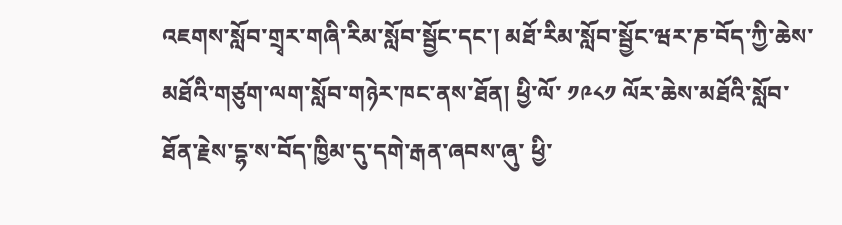འཇགས་སློབ་གྲྭར་གཞི་རིམ་སློབ་སྦྱོང་དང་། མཐོ་རིམ་སློབ་སྦྱོང་ཝར་ཎ་བོད་ཀྱི་ཆེས་མཐོའི་གཙུག་ལག་སློབ་གཉེར་ཁང་ནས་ཐོན། ཕྱི་ལོ་ ༡༩༨༡ ལོར་ཆེས་མཐོའི་སློབ་ཐོན་རྗེས་དྷ་ས་བོད་ཁྱིམ་དུ་དགེ་རྒན་ཞབས་ཞུ་ ཕྱི་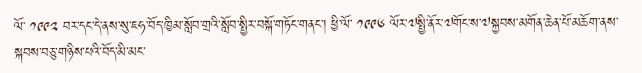ལོ་ ༡༩༩༢ བར་དང་དེ་ནས་སུ་ཇཧ་བོད་ཁྱིམ་སློབ་གྲའི་སློབ་སྤྱིར་བསྐོ་གཏོང་གནང་། ཕྱི་ལོ་ ༡༩༩༦ ལོར་༧སྤྱི་ནོར་༧གོང་ས་༧སྐྱབས་མགོན་ཆེན་པོ་མཆོག་ནས་སྐབས་བཅུ་གཉིས་པའི་བོད་མི་མང་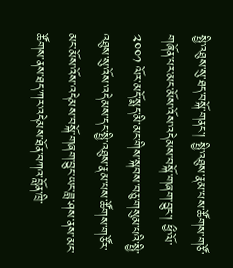སྤྱི་འཐུས་སུ་ཐད་བསྐོ་གནང་། སྤྱི་འཐུས་རྣམ་པས་ཚོགས་གཙོ་གཞོན་པར་མང་མོས་འོས་འདེམས་བསྐོ་གཞག་བྱུང་། ཕྱྀ་ལོ་ ༢༠༠༡ ལོར་མདོ་སྨད་མི་མང་གིས་སྐབས་བཅུ་གསུམ་པའི་སྤྱི་འཐུས་སུ་འོས་འདེམས་དང་སྤྱི་འཐུས་རྣམ་པས་ཚོགས་གཙོར་མང་མོས་འོས་འདེམས་བསྐོ་གཞག་བྱུང་ཡང་ཟླ་ཤས་ནས་མང་ཚོགས་ནས་ཐད་ཀར་འདེམས་ཐོན་བཀའ་བློན་ཁྲི་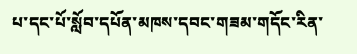པ་དང་པོ་སློབ་དཔོན་མཁས་དབང་གཟམ་གདོང་རིན་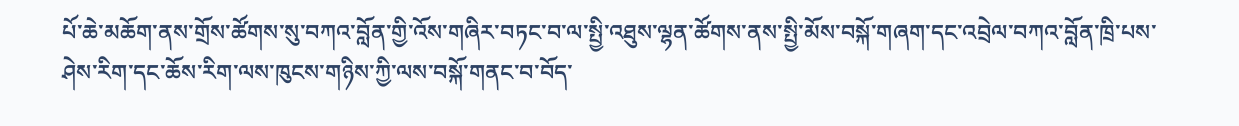པོ་ཆེ་མཆོག་ནས་གྲོས་ཚོགས་སུ་བཀའ་བློན་གྱི་འོས་གཞིར་བཏང་བ་ལ་སྤྱི་འཐུས་ལྷན་ཚོགས་ནས་སྤྱི་མོས་བསྐོ་གཞག་དང་འབྲེལ་བཀའ་བློན་ཁྲི་པས་ཤེས་རིག་དང་ཆོས་རིག་ལས་ཁུངས་གཉིས་ཀྱི་ལས་བསྐོ་གནང་བ་བོད་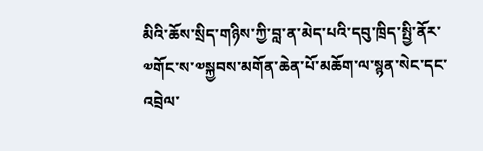མིའི་ཆོས་སྲིད་གཉིས་ཀྱི་བླ་ན་མེད་པའི་དབུ་ཁྲིད་སྤྱི་ནོར་༧གོང་ས་༧སྐྱབས་མགོན་ཆེན་པོ་མཆོག་ལ་སྙན་སེང་དང་འབྲེལ་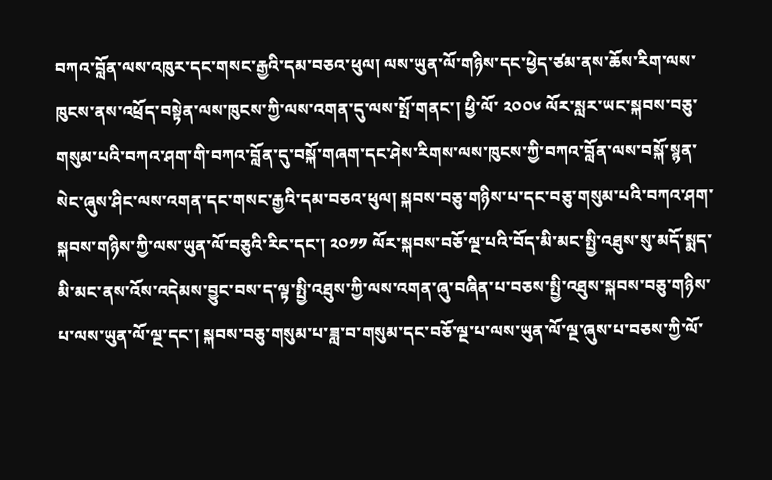བཀའ་བློན་ལས་འཁུར་དང་གསང་རྒྱའི་དམ་བཅའ་ཕུལ། ལས་ཡུན་ལོ་གཉིས་དང་ཕྱེད་ཙམ་ནས་ཆོས་རིག་ལས་ཁུངས་ནས་འཕྲོད་བསྟེན་ལས་ཁུངས་ཀྱི་ལས་འགན་དུ་ལས་སྤོ་གནང་། ཕྱི་ལོ་ ༢༠༠༦ ལོར་སླར་ཡང་སྐབས་བཅུ་གསུམ་པའི་བཀའ་ཤག་གི་བཀའ་བློན་དུ་བསྐོ་གཞག་དང་ཤེས་རིགས་ལས་ཁུངས་ཀྱི་བཀའ་བློན་ལས་བསྐོ་སྙན་སེང་ཞུས་ཤིང་ལས་འགན་དང་གསང་རྒྱའི་དམ་བཅའ་ཕུལ། སྐབས་བཅུ་གཉིས་པ་དང་བཅུ་གསུམ་པའི་བཀའ་ཤག་སྐབས་གཉིས་ཀྱི་ལས་ཡུན་ལོ་བཅུའི་རིང་དང་། ༢༠༡༡ ལོར་སྐབས་བཅོ་ལྔ་པའི་བོད་མི་མང་སྤྱི་འཐུས་སུ་མདོ་སྨད་མི་མང་ནས་འོས་འདེམས་བྱུང་བས་ད་ལྟ་སྤྱི་འཐུས་ཀྱི་ལས་འགན་ཞུ་བཞིན་པ་བཅས་སྤྱི་འཐུས་སྐབས་བཅུ་གཉིས་པ་ལས་ཡུན་ལོ་ལྔ་དང་། སྐབས་བཅུ་གསུམ་པ་ཟླ་བ་གསུམ་དང་བཅོ་ལྔ་པ་ལས་ཡུན་ལོ་ལྔ་ཞུས་པ་བཅས་ཀྱི་ལོ་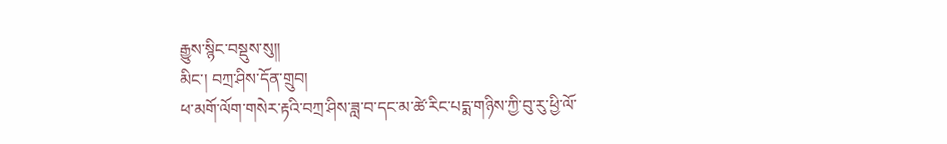རྒྱུས་སྙིང་བསྡུས་སུ།།
མིང་། བཀྲ་ཤིས་དོན་གྲུབ།
ཕ་མགོ་ལོག་གསེར་རྟའི་བཀྲ་ཤིས་ཟླ་བ་དང་མ་ཚེ་རིང་པདྨ་གཉིས་ཀྱི་བུ་རུ་ཕྱི་ལོ་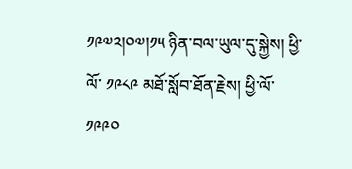༡༩༧༢།༠༧།༡༥ ཉིན་བལ་ཡུལ་དུ་སྐྱེས། ཕྱི་ལོ་ ༡༩༨༩ མཐོ་སློབ་ཐོན་རྗེས། ཕྱི་ལོ་ ༡༩༩༠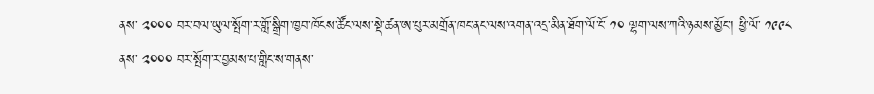ནས་ ༢༠༠༠ བར་བལ་ཡུལ་སྤོག་ར་གློ་སྒྲིག་ཁྱབ་ཁོངས་ཚོང་ལས་སྡེ་ཚན་ཨ་པུར་མགྲོན་ཁང་ནང་ལས་འགན་འདྲ་མིན་ཐོག་ལོ་ངོ་ ༡༠ ལྷག་ལས་ཀའི་ཉམས་མྱོང་། ཕྱི་ལོ་ ༡༩༩༨ ནས་ ༢༠༠༠ བར་སྤོག་ར་བྱམས་པ་གླིང་ས་གནས་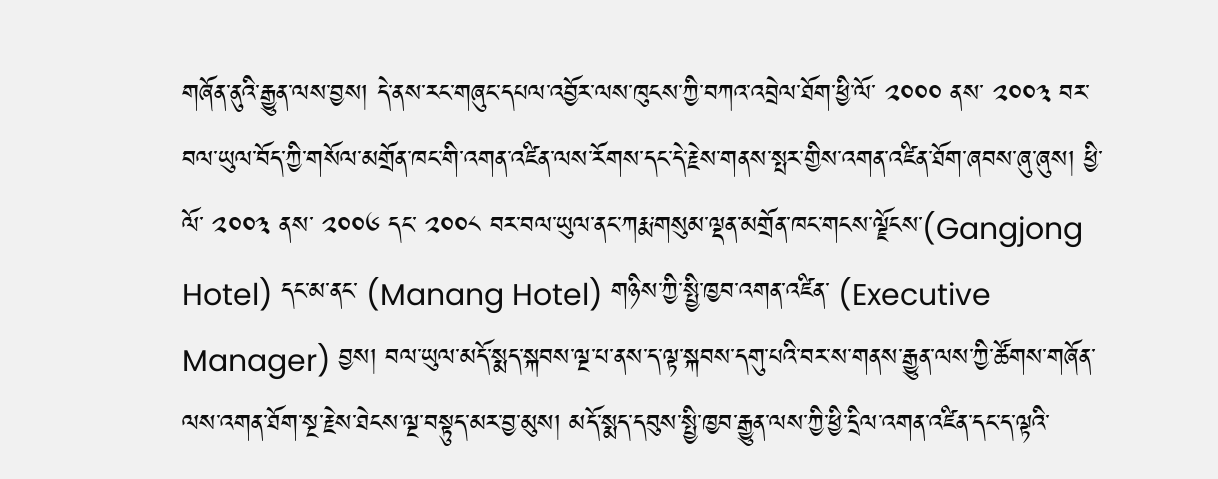གཞོན་ནུའི་རྒྱུན་ལས་བྱས། དེ་ནས་རང་གཞུང་དཔལ་འབྱོར་ལས་ཁུངས་ཀྱི་བཀའ་འབྲེལ་ཐོག་ཕྱི་ལོ་ ༢༠༠༠ ནས་ ༢༠༠༣ བར་བལ་ཡུལ་བོད་ཀྱི་གསོལ་མགྲོན་ཁང་གི་འགན་འཛིན་ལས་རོགས་དང་དེ་རྗེས་གནས་སྤར་གྱིས་འགན་འཛིན་ཐོག་ཞབས་ཞུ་ཞུས། ཕྱི་ལོ་ ༢༠༠༣ ནས་ ༢༠༠༦ དང་ ༢༠༠༨ བར་བལ་ཡུལ་ནང་ཀརྨ་གསུམ་ལྡན་མགྲོན་ཁང་གངས་ལྗོངས་(Gangjong Hotel) དང་མ་ནང་ (Manang Hotel) གཉིས་ཀྱི་སྤྱི་ཁྱབ་འགན་འཛིན་ (Executive Manager) བྱས། བལ་ཡུལ་མདོ་སྨད་སྐབས་ལྔ་པ་ནས་ད་ལྟ་སྐབས་དགུ་པའི་བར་ས་གནས་རྒྱུན་ལས་ཀྱི་ཚོགས་གཞོན་ལས་འགན་ཐོག་སྔ་རྗེས་ཐེངས་ལྔ་བསྟུད་མར་བྱ་མུས། མདོ་སྨད་དབུས་སྤྱི་ཁྱབ་རྒྱུན་ལས་ཀྱི་ཕྱི་དྲིལ་འགན་འཛིན་དང་ད་ལྟའི་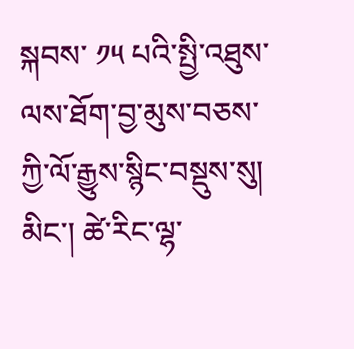སྐབས་ ༡༥ པའི་སྤྱི་འཐུས་ལས་ཐོག་བྱ་མུས་བཅས་ཀྱི་ལོ་རྒྱུས་སྙིང་བསྡུས་སུ།
མིང་། ཚེ་རིང་ལྷ་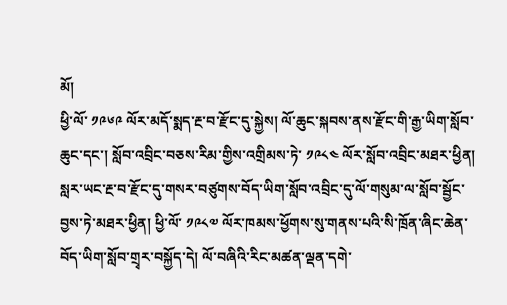མོ།
ཕྱི་ལོ་ ༡༩༦༩ ལོར་མདོ་སྨད་རྔ་བ་རྫོང་དུ་སྐྱེས། ལོ་ཆུང་སྐབས་ནས་རྫོང་གི་རྒྱ་ཡིག་སློབ་ཆུང་དང་། སློབ་འབྲིང་བཅས་རིམ་གྱིས་འགྲིམས་ཏེ་ ༡༩༨༤ ལོར་སློབ་འབྲིང་མཐར་ཕྱིན། སླར་ཡང་རྔ་བ་རྫོང་དུ་གསར་བཙུགས་བོད་ཡིག་སློབ་འབྲིང་དུ་ལོ་གསུམ་ལ་སློབ་སྦྱོང་བྱས་ཏེ་མཐར་ཕྱིན། ཕྱི་ལོ་ ༡༩༨༧ ལོར་ཁམས་ཕྱོགས་སུ་གནས་པའི་སི་ཁྲོན་ཞིང་ཆེན་བོད་ཡིག་སློབ་གྲྭར་བསྐྱོད་དེ། ལོ་བཞིའི་རིང་མཚན་ལྡན་དགེ་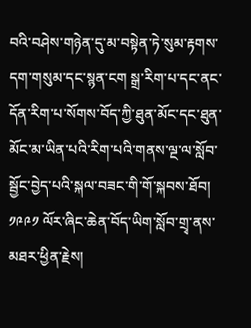བའི་བཤེས་གཉེན་དུ་མ་བསྟེན་ཏེ་སུམ་རྟགས་དག་གསུམ་དང་སྙན་ངག སྒྲ་རིག་པ་དང་ནང་དོན་རིག་པ་སོགས་བོད་ཀྱི་ཐུན་མོང་དང་ཐུན་མོང་མ་ཡིན་པའི་རིག་པའི་གནས་ལྔ་ལ་སློབ་སྦྱོང་བྱེད་པའི་སྐལ་བཟང་གི་གོ་སྐབས་ཐོབ། ༡༩༩༡ ལོར་ཞིང་ཆེན་བོད་ཡིག་སློབ་གྲྭ་ནས་མཐར་ཕྱིན་རྗེས།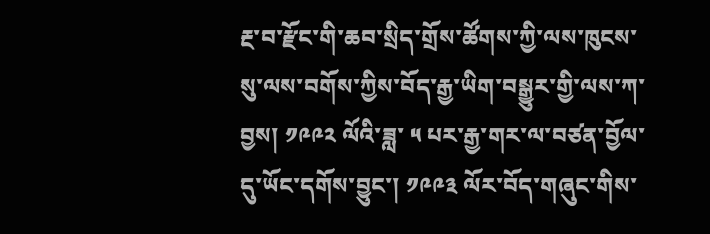རྔ་བ་རྫོང་གི་ཆབ་སྲིད་གྲོས་ཚོགས་ཀྱི་ལས་ཁུངས་སུ་ལས་བགོས་ཀྱིས་བོད་རྒྱ་ཡིག་བསྒྱུར་གྱི་ལས་ཀ་བྱས། ༡༩༩༢ ལོའི་ཟླ་ ༥ པར་རྒྱ་གར་ལ་བཙན་བྱོལ་དུ་ཡོང་དགོས་བྱུང་། ༡༩༩༣ ལོར་བོད་གཞུང་གིས་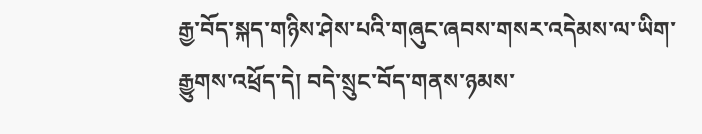རྒྱ་བོད་སྐད་གཉིས་ཤེས་པའི་གཞུང་ཞབས་གསར་འདེམས་ལ་ཡིག་རྒྱུགས་འཕྲོད་དེ། བདེ་སྲུང་བོད་གནས་ཉམས་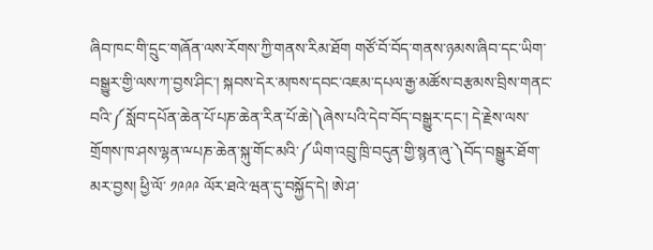ཞིབ་ཁང་གི་དྲུང་གཞོན་ལས་རོགས་ཀྱི་གནས་རིམ་ཐོག གཙོ་བོ་བོད་གནས་ཉམས་ཞིབ་དང་ཡིག་བསྒྱུར་གྱི་ལས་ཀ་བྱས་ཤིང་། སྐབས་དེར་མཁས་དབང་འཇམ་དཔལ་རྒྱ་མཚོས་བརྩམས་བྲིས་གནང་བའི་༼སློབ་དཔོན་ཆེན་པོ་པཎ་ཆེན་རིན་པོ་ཆེ།༽ཞེས་པའི་དེབ་བོད་བསྒྱུར་དང་། དེ་རྗེས་ལས་གྲོགས་ཁ་ཤས་ལྷན་ྋཔཎ་ཆེན་སྐུ་གོང་མའི་༼ཡིག་འབྲུ་ཁྲི་བདུན་གྱི་སྙན་ཞུ་༽བོད་བསྒྱུར་ཐོག་མར་བྱས། ཕྱི་ལོ་ ༡༩༩༩ ལོར་ཐའེ་ཝན་དུ་བསྐྱོད་དེ། ཨེ་ཤ་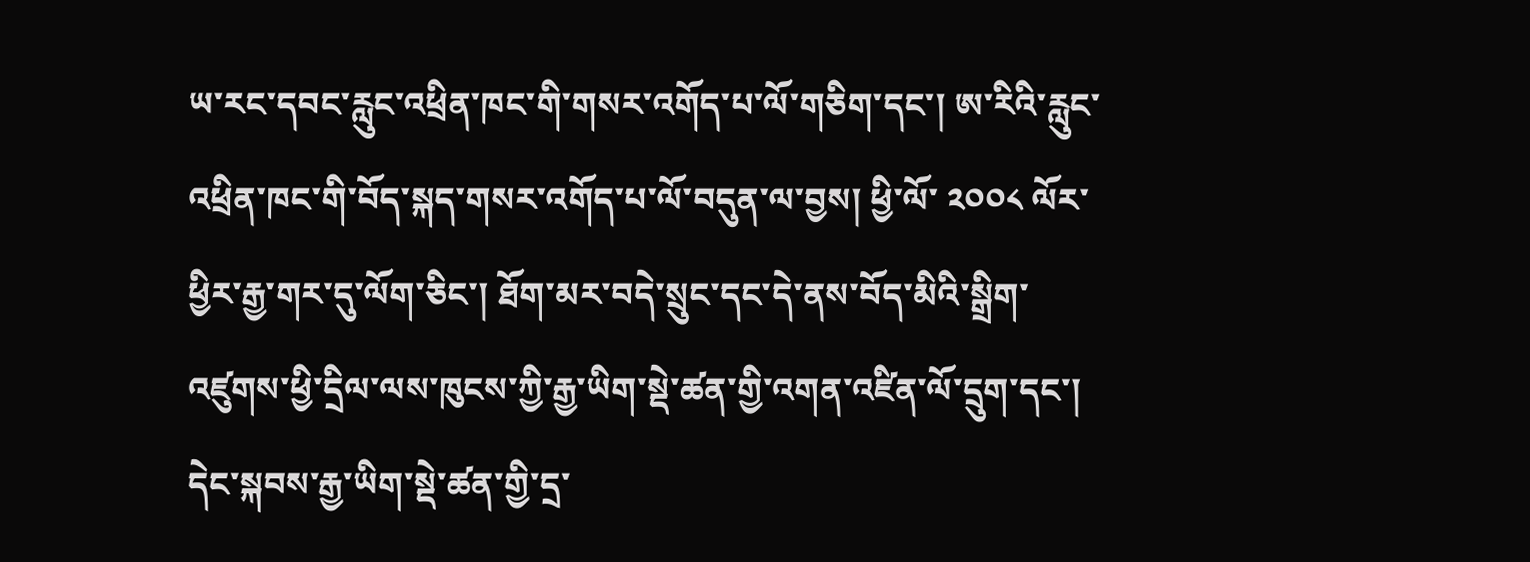ཡ་རང་དབང་རླུང་འཕྲིན་ཁང་གི་གསར་འགོད་པ་ལོ་གཅིག་དང་། ཨ་རིའི་རླུང་འཕྲིན་ཁང་གི་བོད་སྐད་གསར་འགོད་པ་ལོ་བདུན་ལ་བྱས། ཕྱི་ལོ་ ༢༠༠༨ ལོར་ཕྱིར་རྒྱ་གར་དུ་ལོག་ཅིང་། ཐོག་མར་བདེ་སྲུང་དང་དེ་ནས་བོད་མིའི་སྒྲིག་འཛུགས་ཕྱི་དྲིལ་ལས་ཁུངས་ཀྱི་རྒྱ་ཡིག་སྡེ་ཚན་གྱི་འགན་འཛིན་ལོ་དྲུག་དང་། དེང་སྐབས་རྒྱ་ཡིག་སྡེ་ཚན་གྱི་དྲ་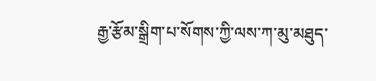རྒྱ་རྩོམ་སྒྲིག་པ་སོགས་ཀྱི་ལས་ཀ་མུ་མཐུད་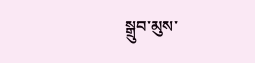སྒྲུབ་མུས་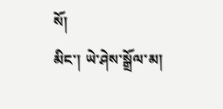སོ།
མིང་། ཡེ་ཤེས་སྒྲོལ་མ།